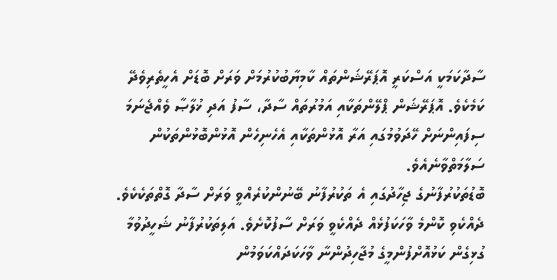ސާދާކަމަކީ އަސްކަރީ އޮޕަރޭޝަންތައް ކާމިޔާބުކުރުމަށް ވަރަށް ބޮޑަށް އެހީތެރިވެދޭ ކަމެކެވެ. އޮޕަރޭޝަން ޕްލޭންތަކާއި އަމުރުތައް ސާދާ، ސާފު އަދި ޚުލާޞާ ވެއްޖެނަމަ ސިފައިންނަށް ހޭދަވުމުގައި އަރާ އޮޅުންތަކާއި އެހެނިހެން އޮޅުންބޮޅުންތަކުން ސަލާމަތްވާނެއެވެ.
ބޮޑުތަކުރުފާނުގެ ޖިހާދުގައި އެ ތަކުރުފާނު ބޭނުންކުރެއްވީ ވަރަށް ސާދާ ގޮތްތަކެކެވެ. ދެއްކެވި ކޮންމެ ވާހަކަފުޅެއް ދެއްކެވީ ވަރަށް ސާފުކޮށެވެ. އަލިތަކުރުފާނު ޝަހީދުވުމާ ގުޅިގެން ކަޅުއޮށްފުންމީގެ މުޖާހިދުންނާ ވާހަކަދައްކަވަމުން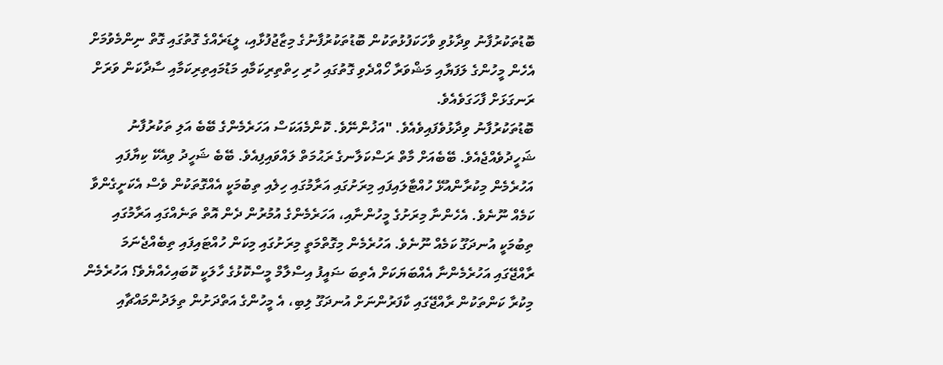ބޮޑުތަކުރުފާނު ވިދާޅުވި ވާހަކަފުޅުތަކުން ބޮޑުތަކުރުފާނުގެ މިޒާޖުފުޅާއި، ލީޑަރެއްގެ ގޮތުގައި ގޮތް ނިންމެވުމަށް އެހެން މީހުންގެ ލަފަޔާއި މަޝްވަރާ ހޯއްދެވި ގޮތުގައި ހުރި ހިތްތިރިކަމާއި މަޑުމައިތިރިކަމާއި ސާދާކަން ވަރަށް ރަނގަޅަށް ފާހަގަވެއެވެ.
ބޮޑުތަކުރުފާނު ވިދާޅުވެފައިވެއެވެ. "އަޚުންނޭވެ. ކޮންމެއަކަސް އަހަރެމެންގެ ބޭބެ އަލި ތަކުރުފާނު ޝަހީދުވެއްޖެއެވެ. ބޭބެއަށް މާތް ރަސްކަލާނގެ ރަޙުމަތް ލައްވައިފިއެވެ. ބޭބެ ޝަހީދު ވިއެކޭ ކިޔާފައި އަހުރެމެން މިކުރާންއުޅޭ ހުއްޓާލައިފައި މިރަށުގައި އަރާމުގައި ހިލެއި ތިބުމަކީ އެއްގޮތަކުން ވެސް އެކަށީގެންވާ ކަމެއް ނޫނެވެ. އެހެންނާ މިރަށުގެ މީހުންނާއި، އަހަރެމެންގެ އުމުރުން ދެން އޮތް ތަނެއްގައި އަރާމުގައި ތިބުމަކީ އުނދަގޫ ކަމެއް ނޫނެވެ. އަހުރެމެން މިގޮތްމަތީ މިރަށުގައި މިކަން ހުއްޓައިފައި ތިބެއްޖެނަމަ ރާއްޖޭގައި އަހުރެމެންނާ އެއްބަޔަކަށް އެތިބަ ޟައީފު އިސްލާމް މީސްކޮޅުގެ ހާލަކީ ކޮބައިހެއްޔެވެ؟ އަހުރެމެން މިކުރާ ކަންތަކުން ރާއްޖޭގައި ކާފަރުންނަށް އުނދަގޫ ލިބި، އެ މީހުންގެ އަތްދަށުން ތިލަދުންމައްޗާއި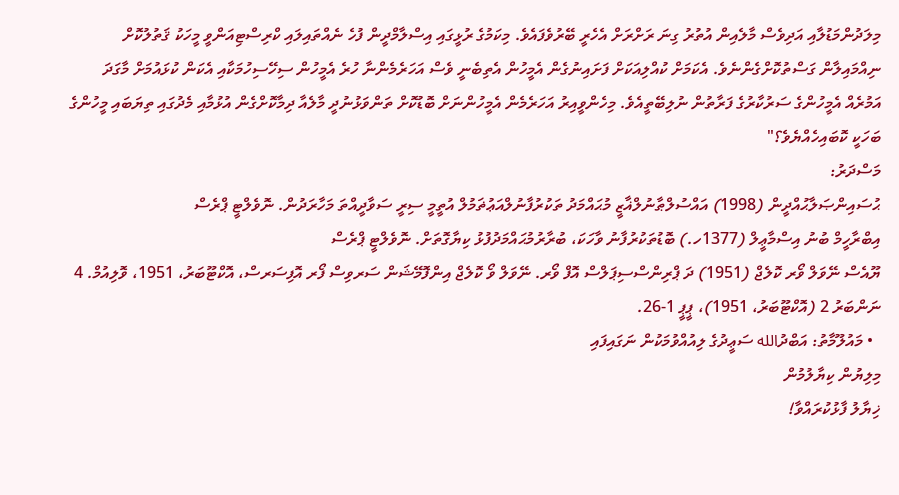މިލަދުންމަޑުލާއި އަދިވެސް މާލެއިން އުތުރު ގިނަ ރަށްރަށް އެހެރީ ބޭރުވެފައެވެ. މިކަމުގެ ރުޅީގައި އިސްލާމްދީން ފުހެ ނެއްތައިލައި ކްރިސްޓިއަންވީ މީހަކު ޤަތުލުކޮށް ނިއްމައިލާން ގަސްތުކޮށްގެންނެވެ. އެކަމަށް ކުއްލިއަކަށް ފަށައިނުގެން އެމީހުން އެތިބެނީ ވެސް އަހަރެމެންނާ ހުރެ އެމީހުން ސިހޭސިހުމަކާއި އެކަން ކުޅައުމަށް މާގަދަ އަމުރެއް އެމީހުންގެ ސަރުކާރުގެ ފަރާތުން ނުލިބޭތީއެވެ. މިހެންވީއިރު އަހަރެމެން އެމީހުންނަށް ބޮޑުކޮށް ތަންވަޅުނުދީ މާލެއާ ދިމާކޮށްގެން އުޅުމާއި މެދުގައި ތިޔަބައި މީހުންގެ ބަހަކީ ކޮބައިހެއްޔެވެ؟"
މަސްދަރު:
ޙުސައިންޞަލާޙުއްދީން (1998) އައްސުލްޠާނުލްޣާޒީ މުޙައްމަދު ތަކުރުފާނުލްއަޢުޡަމުލް އުތީމީ ސިރީ ސަވާދީއްތަ މަހާރަދުން. ނޮވެލްޓީ ޕްރެސް
އިބްރާހީމް ބުނު އިސްމާޢީލް (1377ހ.) ބޮޑުތަކުރުފާނު ވާހަކަ، ބުރާރުމުޙައްމަދުފުޅު ކިޔާގޮތަށް. ނޮވެލްޓީ ޕްރެސް
ޔޫއެސް ނޭވަލް ވޯރ ކޮލެޖް (1951) ދަ ޕްރިންސްސިޕަލްސް އޮފް ވޯރ. ނޭވަލް ވޯ ކޮލެޖް އިންފޮމޭޝަން ސަރވިސް ފޯރ އޮފިސަރސް، އޮކްޓޫބަރު، 1951، ވޮލިއުމް. 4 ނަންބަރު 2 (އޮކްޓޫބަރު، 1951)، ޕީޕީ 1-26.
  • މައުލޫމާތު: އަބްދުالله ސަޢީދުގެ ލިއުއްވުމަކުން ނަގައިފައި
މިލިޔުން ކިޔާލުމުން
ޚިޔާލު ފާޅުކުރައްވާ!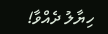ހިޔާލު ދެއްވާ!